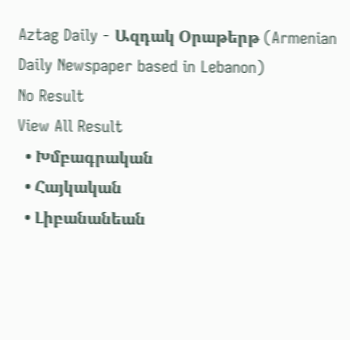Aztag Daily - Ազդակ Օրաթերթ (Armenian Daily Newspaper based in Lebanon)
No Result
View All Result
  • Խմբագրական
  • Հայկական
  • Լիբանանեան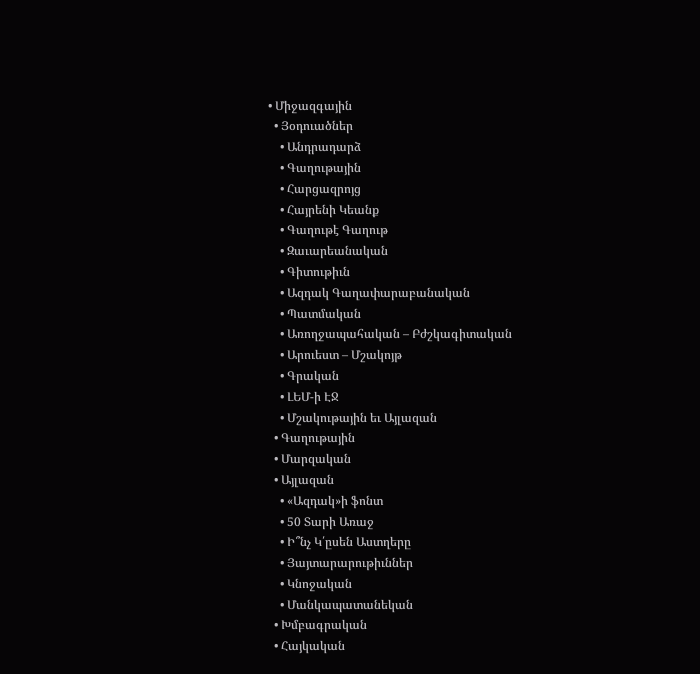• Միջազգային
  • Յօդուածներ
    • Անդրադարձ
    • Գաղութային
    • Հարցազրոյց
    • Հայրենի Կեանք
    • Գաղութէ Գաղութ
    • Զաւարեանական
    • Գիտութիւն
    • Ազդակ Գաղափարաբանական
    • Պատմական
    • Առողջապահական – Բժշկագիտական
    • Արուեստ – Մշակոյթ
    • Գրական
    • ԼԵՄ-ի ԷՋ
    • Մշակութային եւ Այլազան
  • Գաղութային
  • Մարզական
  • Այլազան
    • «Ազդակ»ի ֆոնտ
    • 50 Տարի Առաջ
    • Ի՞նչ Կ՛ըսեն Աստղերը
    • Յայտարարութիւններ
    • Կնոջական
    • Մանկապատանեկան
  • Խմբագրական
  • Հայկական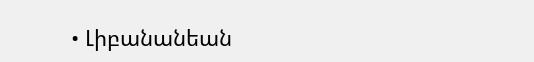• Լիբանանեան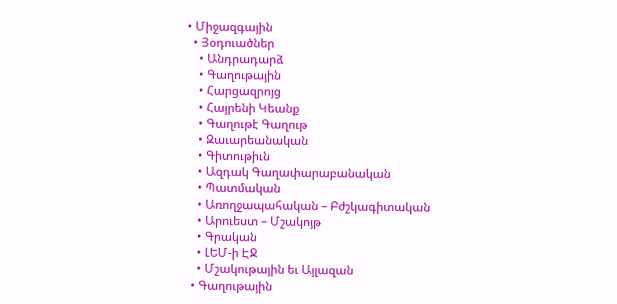• Միջազգային
  • Յօդուածներ
    • Անդրադարձ
    • Գաղութային
    • Հարցազրոյց
    • Հայրենի Կեանք
    • Գաղութէ Գաղութ
    • Զաւարեանական
    • Գիտութիւն
    • Ազդակ Գաղափարաբանական
    • Պատմական
    • Առողջապահական – Բժշկագիտական
    • Արուեստ – Մշակոյթ
    • Գրական
    • ԼԵՄ-ի ԷՋ
    • Մշակութային եւ Այլազան
  • Գաղութային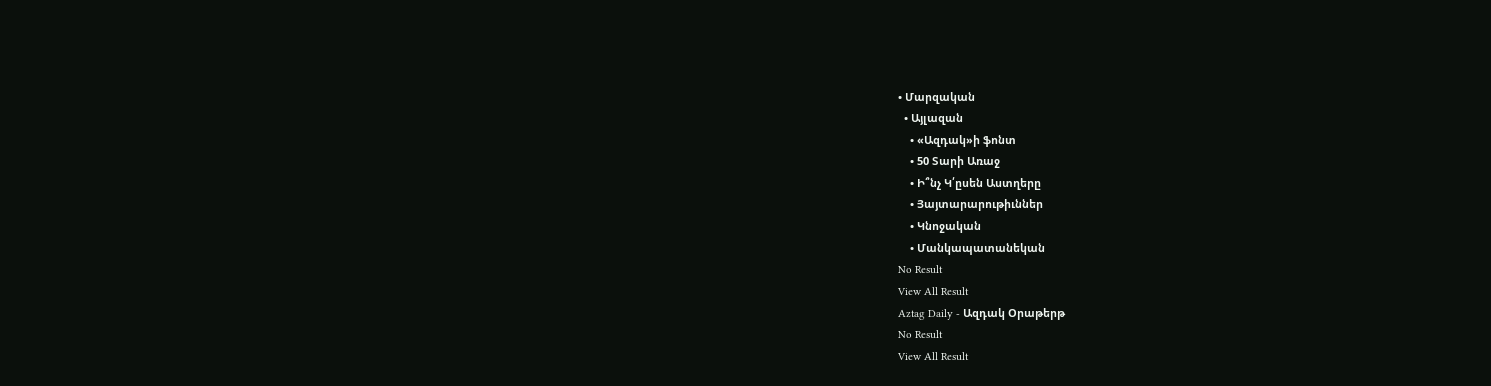• Մարզական
  • Այլազան
    • «Ազդակ»ի ֆոնտ
    • 50 Տարի Առաջ
    • Ի՞նչ Կ՛ըսեն Աստղերը
    • Յայտարարութիւններ
    • Կնոջական
    • Մանկապատանեկան
No Result
View All Result
Aztag Daily - Ազդակ Օրաթերթ
No Result
View All Result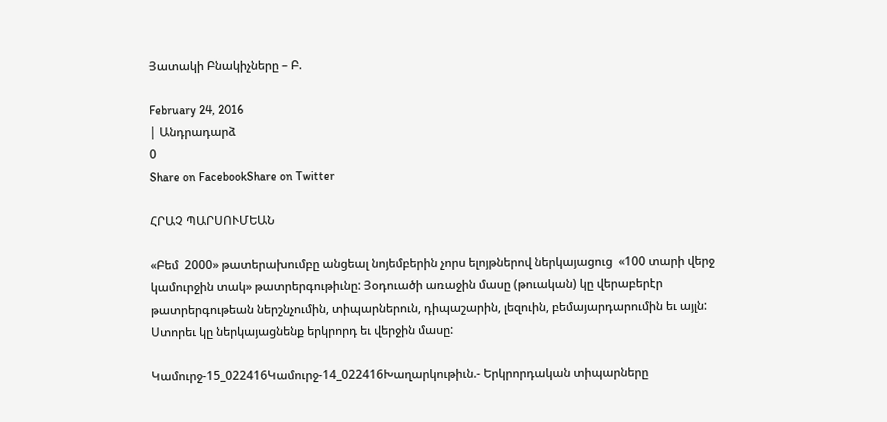Յատակի Բնակիչները – Բ.

February 24, 2016
| Անդրադարձ
0
Share on FacebookShare on Twitter

ՀՐԱՉ ՊԱՐՍՈՒՄԵԱՆ

«Բեմ  2000» թատերախումբը անցեալ նոյեմբերին չորս ելոյթներով ներկայացուց  «100 տարի վերջ կամուրջին տակ» թատրերգութիւնը: Յօդուածի առաջին մասը (թուական) կը վերաբերէր թատրերգութեան ներշնչումին, տիպարներուն, դիպաշարին, լեզուին, բեմայարդարումին եւ այլն: Ստորեւ կը ներկայացնենք երկրորդ եւ վերջին մասը:

Կամուրջ-15_022416Կամուրջ-14_022416Խաղարկութիւն.- Երկրորդական տիպարները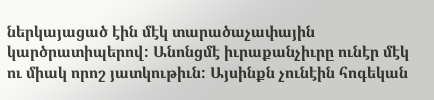ներկայացած էին մէկ տարածաչափային կարծրատիպերով: Անոնցմէ իւրաքանչիւրը ունէր մէկ ու միակ որոշ յատկութիւն: Այսինքն չունէին հոգեկան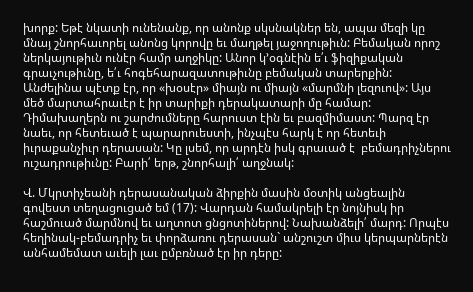խորք: Եթէ նկատի ունենանք, որ անոնք սկսնակներ են, ապա մեզի կը մնայ շնորհաւորել անոնց կորովը եւ մաղթել յաջողութիւն: Բեմական որոշ ներկայութիւն ունէր համր աղջիկը: Անոր կ’օգնէին ե՛ւ ֆիզիքական գրաւչութիւնը, ե՛ւ հոգեհարազատութիւնը բեմական տարերքին: Անժելինա պէտք էր, որ «խօսէր» միայն ու միայն «մարմնի լեզուով»: Այս մեծ մարտահրաւէր է իր տարիքի դերակատարի մը համար: Դիմախաղերն ու շարժումները հարուստ էին եւ բազմիմաստ: Պարզ էր նաեւ, որ հետեւած է պարարուեստի, ինչպէս հարկ է որ հետեւի իւրաքանչիւր դերասան: Կը լսեմ, որ արդէն իսկ գրաւած է  բեմադրիչներու ուշադրութիւնը: Բարի՛ երթ, շնորհալի՛ աղջնակ:

Վ. Մկրտիչեանի դերասանական ձիրքին մասին մօտիկ անցեալին գովեստ տեղացուցած եմ (17): Վարդան համակրելի էր նոյնիսկ իր հաշմուած մարմնով եւ աղտոտ ցնցոտիներով: Նախանձելի՛ մարդ: Որպէս հեղինակ-բեմադրիչ եւ փորձառու դերասան` անշուշտ միւս կերպարներէն անհամեմատ աւելի լաւ ըմբռնած էր իր դերը: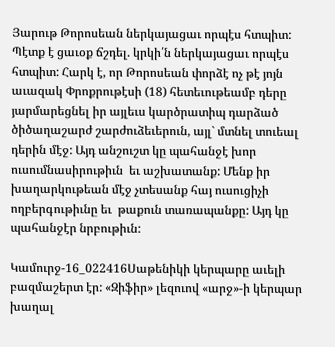Յարութ Թորոսեան ներկայացաւ որպէս հտպիտ: Պէտք է ցաւօք ճշդել. կրկի՛ն ներկայացաւ որպէս հտպիտ: Հարկ է, որ Թորոսեան փորձէ ոչ թէ յոյն աւազակ Փրոքրութէսի (18) հետեւութեամբ դերը յարմարեցնել իր այլեւս կարծրատիպ դարձած ծիծաղաշարժ շարժուձեւերուն, այլ` մտնել տուեալ դերին մէջ: Այդ անշուշտ կը պահանջէ խոր ուսումնասիրութիւն  եւ աշխատանք: Մենք իր խաղարկութեան մէջ չտեսանք հայ ուսուցիչի ողբերգութիւնը եւ  թաքուն տառապանքը: Այդ կը պահանջէր նրբութիւն:

Կամուրջ-16_022416Սաթենիկի կերպարը աւելի բազմաշերտ էր: «Զիֆիր» լեզուով «արջ»-ի կերպար խաղալ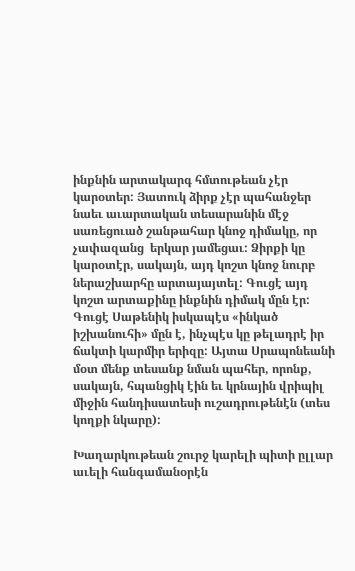ինքնին արտակարգ հմտութեան չէր կարօտեր: Յատուկ ձիրք չէր պահանջեր նաեւ աւարտական տեսարանին մէջ սառեցուած շանթահար կնոջ դիմակը, որ չափազանց  երկար յամեցաւ: Ձիրքի կը կարօտէր, սակայն, այդ կոշտ կնոջ նուրբ ներաշխարհը արտայայտել: Գուցէ այդ կոշտ արտաքինը ինքնին դիմակ մըն էր: Գուցէ Սաթենիկ իսկապէս «ինկած իշխանուհի» մըն է, ինչպէս կը թելադրէ իր ճակտի կարմիր երիզը: Այտա Սրապոնեանի մօտ մենք տեսանք նման պահեր, որոնք, սակայն, հպանցիկ էին եւ կրնային վրիպիլ միջին հանդիսատեսի ուշադրութենէն (տես կողքի նկարը):

Խաղարկութեան շուրջ կարելի պիտի ըլլար աւելի հանգամանօրէն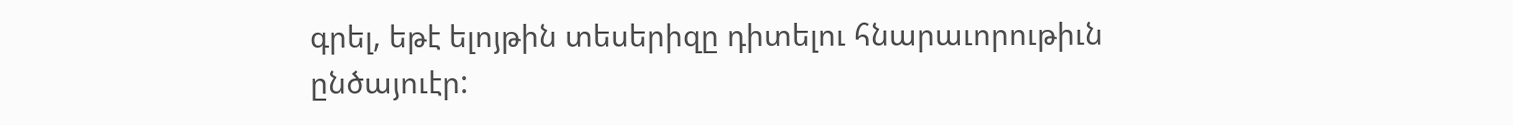գրել, եթէ ելոյթին տեսերիզը դիտելու հնարաւորութիւն ընծայուէր: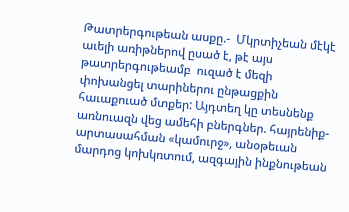Թատրերգութեան ասքը.-  Մկրտիչեան մէկէ աւելի առիթներով ըսած է, թէ այս թատրերգութեամբ  ուզած է մեզի փոխանցել տարիներու ընթացքին հաւաքուած մտքեր: Այդտեղ կը տեսնենք առնուազն վեց ամեհի բներգներ. հայրենիք-արտասահման «կամուրջ», անօթեւան մարդոց կոխկռտում, ազգային ինքնութեան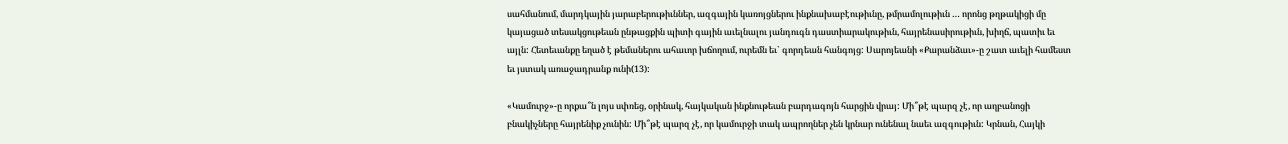սահմանում, մարդկային յարաբերութիւններ, ազգային կառոյցներու ինքնախաբէութիւնը, թմրամոլութիւն … որոնց թղթակիցի մը կայացած տեսակցութեան ընթացքին պիտի գային աւելնալու յանդուգն դաստիարակութիւն, հայրենասիրութիւն, խիղճ, պատիւ եւ այլն: Հետեւանքը եղած է թեմաներու ահաւոր խճողում, ուրեմն եւ` գորդեան հանգոյց: Սարոյեանի «Քարանձաւ»-ը շատ աւելի համեստ եւ յստակ առաջադրանք ունի(13):

«Կամուրջ»-ը որքա՞ն լոյս սփռեց, օրինակ, հայկական ինքնութեան բարդագոյն հարցին վրայ: Մի՞թէ պարզ չէ, որ աղբանոցի բնակիչները հայրենիք չունին: Մի՞թէ պարզ չէ, որ կամուրջի տակ ապրողներ չեն կրնար ունենալ նաեւ ազգութիւն: Կրնան, Հայկի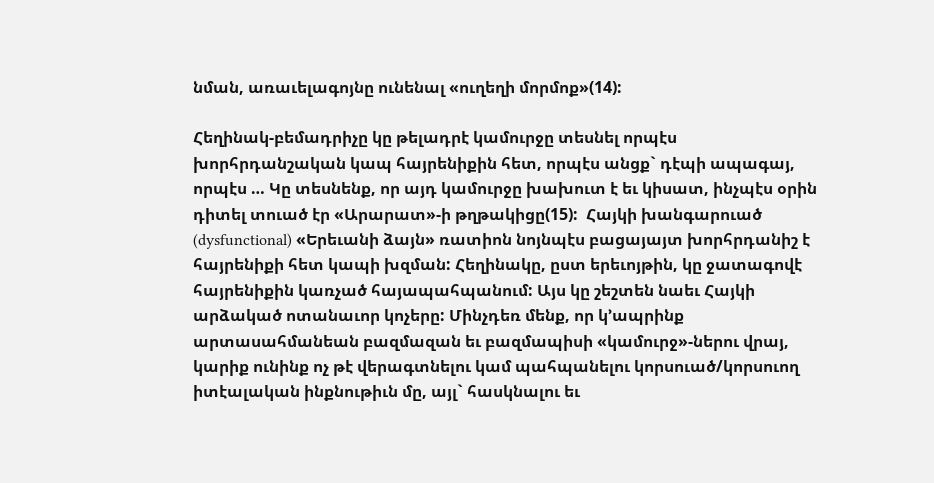նման, առաւելագոյնը ունենալ «ուղեղի մորմոք»(14):

Հեղինակ-բեմադրիչը կը թելադրէ կամուրջը տեսնել որպէս խորհրդանշական կապ հայրենիքին հետ, որպէս անցք` դէպի ապագայ, որպէս … Կը տեսնենք, որ այդ կամուրջը խախուտ է եւ կիսատ, ինչպէս օրին դիտել տուած էր «Արարատ»-ի թղթակիցը(15):  Հայկի խանգարուած (dysfunctional) «Երեւանի ձայն» ռատիոն նոյնպէս բացայայտ խորհրդանիշ է հայրենիքի հետ կապի խզման: Հեղինակը, ըստ երեւոյթին, կը ջատագովէ հայրենիքին կառչած հայապահպանում: Այս կը շեշտեն նաեւ Հայկի արձակած ոտանաւոր կոչերը: Մինչդեռ մենք, որ կ’ապրինք արտասահմանեան բազմազան եւ բազմապիսի «կամուրջ»-ներու վրայ, կարիք ունինք ոչ թէ վերագտնելու կամ պահպանելու կորսուած/կորսուող իտէալական ինքնութիւն մը, այլ` հասկնալու եւ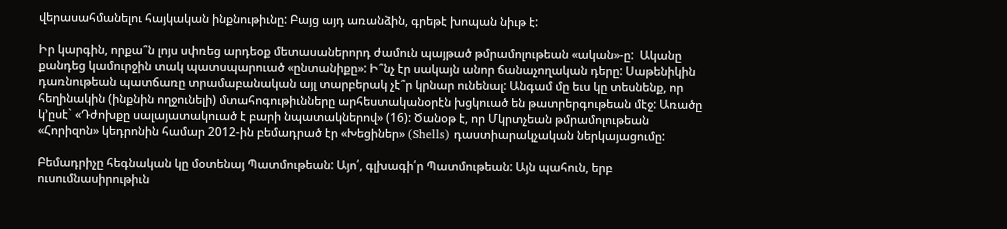վերասահմանելու հայկական ինքնութիւնը: Բայց այդ առանձին, գրեթէ խոպան նիւթ է:

Իր կարգին, որքա՞ն լոյս սփռեց արդեօք մետասաներորդ ժամուն պայթած թմրամոլութեան «ական»-ը:  Ականը քանդեց կամուրջին տակ պատսպարուած «ընտանիքը»: Ի՞նչ էր սակայն անոր ճանաչողական դերը: Սաթենիկին դառնութեան պատճառը տրամաբանական այլ տարբերակ չէ՞ր կրնար ունենալ: Անգամ մը եւս կը տեսնենք, որ հեղինակին (ինքնին ողջունելի) մտահոգութիւնները արհեստականօրէն խցկուած են թատրերգութեան մէջ: Առածը կ’ըսէ` «Դժոխքը սալայատակուած է բարի նպատակներով» (16): Ծանօթ է, որ Մկրտչեան թմրամոլութեան «Հորիզոն» կեդրոնին համար 2012-ին բեմադրած էր «Խեցիներ» (Shells) դաստիարակչական ներկայացումը:

Բեմադրիչը հեգնական կը մօտենայ Պատմութեան: Այո՛, գլխագի՛ր Պատմութեան: Այն պահուն, երբ ուսումնասիրութիւն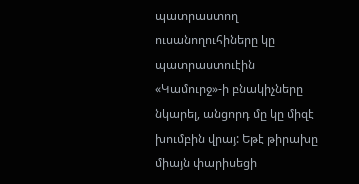պատրաստող ուսանողուհիները կը պատրաստուէին «Կամուրջ»-ի բնակիչները նկարել, անցորդ մը կը միզէ խումբին վրայ: Եթէ թիրախը միայն փարիսեցի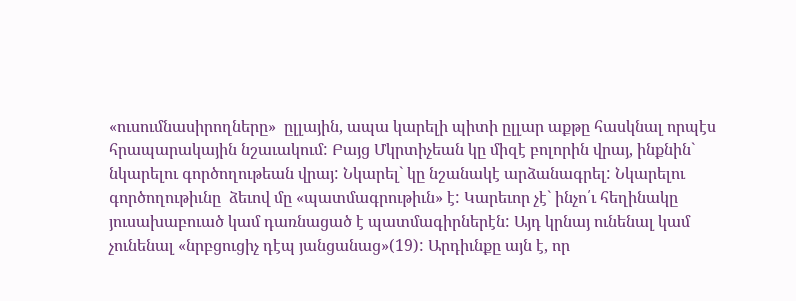«ուսումնասիրողները»  ըլլային, ապա կարելի պիտի ըլլար աքթը հասկնալ որպէս հրապարակային նշաւակում: Բայց Մկրտիչեան կը միզէ բոլորին վրայ, ինքնին` նկարելու գործողութեան վրայ: Նկարել` կը նշանակէ արձանագրել: Նկարելու գործողութիւնը  ձեւով մը «պատմագրութիւն» է: Կարեւոր չէ` ինչո՛ւ հեղինակը յուսախաբուած կամ դառնացած է պատմագիրներէն: Այդ կրնայ ունենալ կամ չունենալ «նրբցուցիչ դէպ յանցանաց»(19): Արդիւնքը այն է, որ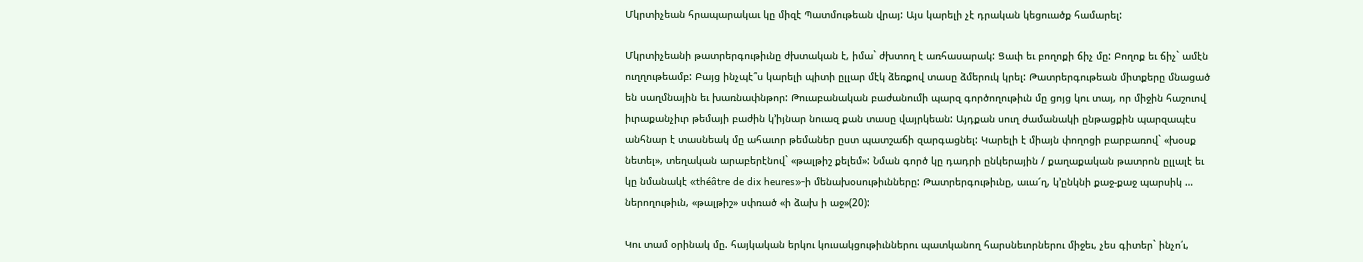Մկրտիչեան հրապարակաւ կը միզէ Պատմութեան վրայ: Այս կարելի չէ դրական կեցուածք համարել:

Մկրտիչեանի թատրերգութիւնը ժխտական է, իմա` ժխտող է առհասարակ: Ցաւի եւ բողոքի ճիչ մը: Բողոք եւ ճիչ` ամէն ուղղութեամբ: Բայց ինչպէ՞ս կարելի պիտի ըլլար մէկ ձեռքով տասը ձմերուկ կրել: Թատրերգութեան միտքերը մնացած են սաղմնային եւ խառնափնթոր: Թուաբանական բաժանումի պարզ գործողութիւն մը ցոյց կու տայ, որ միջին հաշուով իւրաքանչիւր թեմայի բաժին կ’իյնար նուազ քան տասը վայրկեան: Այդքան սուղ ժամանակի ընթացքին պարզապէս անհնար է տասնեակ մը ահաւոր թեմաներ ըստ պատշաճի զարգացնել: Կարելի է միայն փողոցի բարբառով` «խօսք նետել», տեղական արաբերէնով` «թալթիշ քելեմ»: Նման գործ կը դադրի ընկերային / քաղաքական թատրոն ըլլալէ եւ կը նմանակէ «théâtre de dix heures»-ի մենախօսութիւնները: Թատրերգութիւնը, աւա՜ղ, կ’ընկնի քաջ-քաջ պարսիկ … ներողութիւն, «թալթիշ» սփռած «ի ձախ ի աջ»(20):

Կու տամ օրինակ մը. հայկական երկու կուսակցութիւններու պատկանող հարսնեւորներու միջեւ, չես գիտեր` ինչո՛ւ,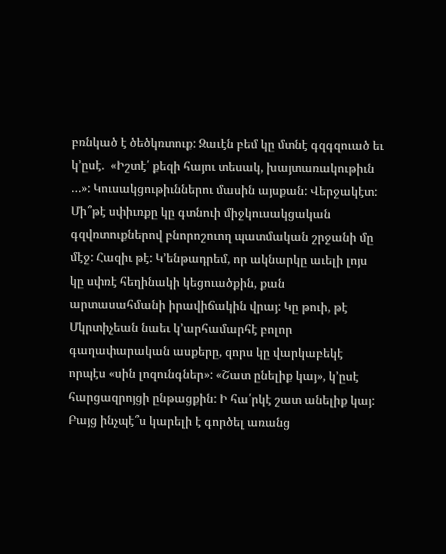բռնկած է ծեծկռտուք: Զաւէն բեմ կը մտնէ գզգզուած եւ կ’ըսէ.  «Իշտէ՛ քեզի հայու տեսակ, խայտառակութիւն …»: Կուսակցութիւններու մասին այսքան: Վերջակէտ: Մի՞թէ սփիւռքը կը գտնուի միջկուսակցական գզվռտուքներով բնորոշուող պատմական շրջանի մը մէջ: Հազիւ թէ: Կ’ենթադրեմ, որ ակնարկը աւելի լոյս կը սփռէ հեղինակի կեցուածքին, քան արտասահմանի իրավիճակին վրայ: Կը թուի, թէ Մկրտիչեան նաեւ կ’արհամարհէ բոլոր գաղափարական ասքերը, զորս կը վարկաբեկէ որպէս «սին լոզունգներ»: «Շատ ընելիք կայ», կ’ըսէ հարցազրոյցի ընթացքին: Ի հա՛րկէ շատ անելիք կայ: Բայց ինչպէ՞ս կարելի է գործել առանց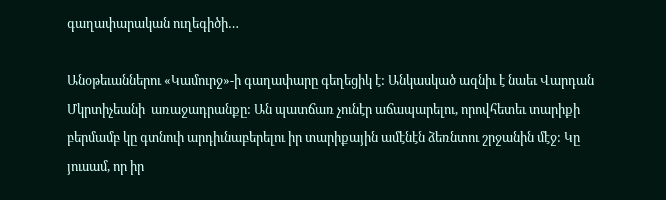գաղափարական ուղեգիծի…

Անօթեւաններու «Կամուրջ»-ի գաղափարը գեղեցիկ է: Անկասկած ազնիւ է նաեւ Վարդան Մկրտիչեանի  առաջադրանքը: Ան պատճառ չունէր աճապարելու, որովհետեւ տարիքի բերմամբ կը գտնուի արդիւնաբերելու իր տարիքային ամէնէն ձեռնտու շրջանին մէջ: Կը յուսամ, որ իր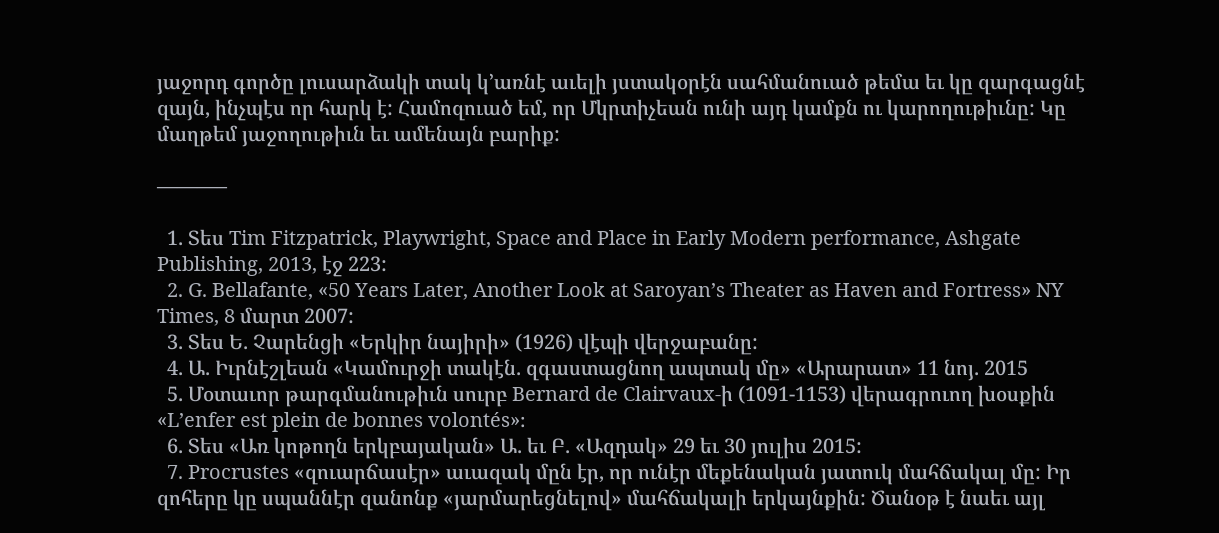յաջորդ գործը լուսարձակի տակ կ’առնէ աւելի յստակօրէն սահմանուած թեմա եւ կը զարգացնէ զայն, ինչպէս որ հարկ է: Համոզուած եմ, որ Մկրտիչեան ունի այդ կամքն ու կարողութիւնը: Կը մաղթեմ յաջողութիւն եւ ամենայն բարիք:

———–

  1. Տես Tim Fitzpatrick, Playwright, Space and Place in Early Modern performance, Ashgate Publishing, 2013, էջ 223:
  2. G. Bellafante, «50 Years Later, Another Look at Saroyan’s Theater as Haven and Fortress» NY Times, 8 մարտ 2007:
  3. Տես Ե. Չարենցի «Երկիր նայիրի» (1926) վէպի վերջաբանը:
  4. Ա. Իւրնէշլեան «Կամուրջի տակէն. զգաստացնող ապտակ մը» «Արարատ» 11 նոյ. 2015
  5. Մօտաւոր թարգմանութիւն սուրբ Bernard de Clairvaux-ի (1091-1153) վերագրուող խօսքին «L’enfer est plein de bonnes volontés»։
  6. Տես «Առ կոթողն երկբայական» Ա. եւ Բ. «Ազդակ» 29 եւ 30 յուլիս 2015:
  7. Procrustes «զուարճասէր» աւազակ մըն էր, որ ունէր մեքենական յատուկ մահճակալ մը: Իր զոհերը կը սպաննէր զանոնք «յարմարեցնելով» մահճակալի երկայնքին: Ծանօթ է նաեւ այլ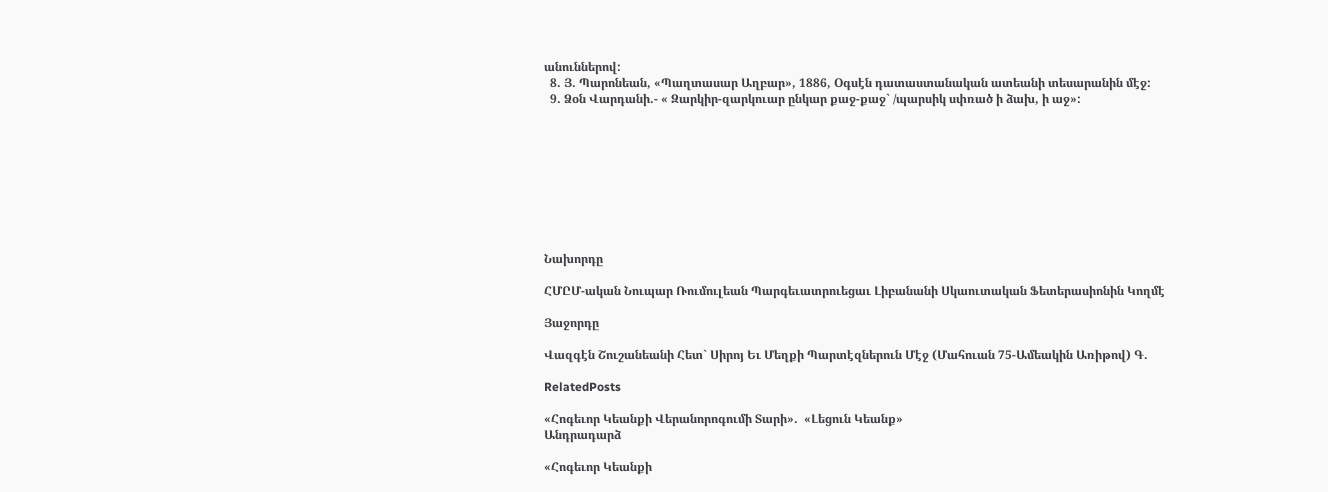անուններով:
  8. Յ. Պարոնեան, «Պաղտասար Աղբար», 1886, Օգսէն դատաստանական ատեանի տեսարանին մէջ:
  9. Ձօն Վարդանի.- « Զարկիր-զարկուար ընկար քաջ-քաջ` /պարսիկ սփռած ի ձախ, ի աջ»:









Նախորդը

ՀՄԸՄ-ական Նուպար Ռումուլեան Պարգեւատրուեցաւ Լիբանանի Սկաուտական Ֆետերասիոնին Կողմէ

Յաջորդը

Վազգէն Շուշանեանի Հետ` Սիրոյ Եւ Մեղքի Պարտէզներուն Մէջ (Մահուան 75-Ամեակին Առիթով) Գ.

RelatedPosts

«Հոգեւոր Կեանքի Վերանորոգումի Տարի».  «Լեցուն Կեանք»
Անդրադարձ

«Հոգեւոր Կեանքի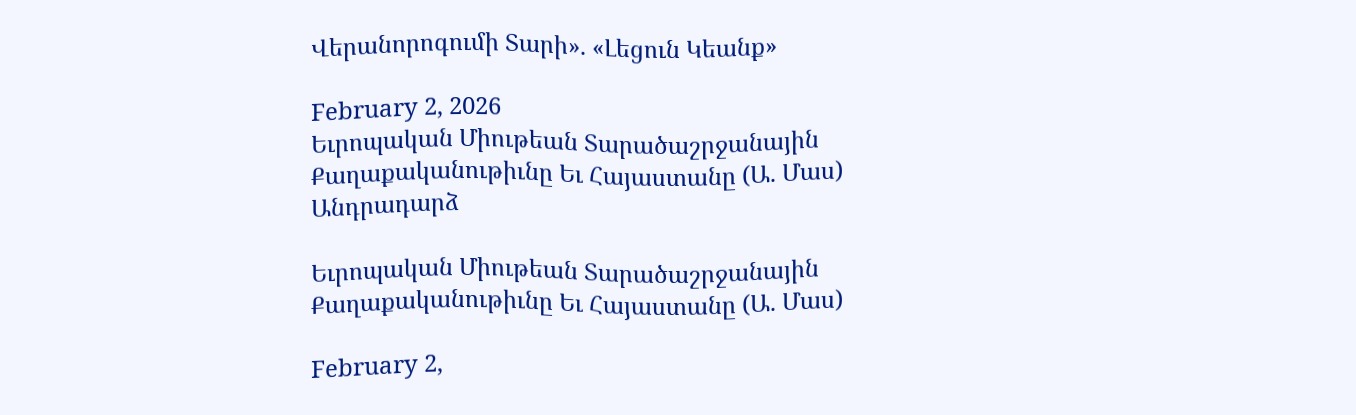Վերանորոգումի Տարի». «Լեցուն Կեանք»

February 2, 2026
Եւրոպական Միութեան Տարածաշրջանային Քաղաքականութիւնը Եւ Հայաստանը (Ա. Մաս)
Անդրադարձ

Եւրոպական Միութեան Տարածաշրջանային Քաղաքականութիւնը Եւ Հայաստանը (Ա. Մաս)

February 2,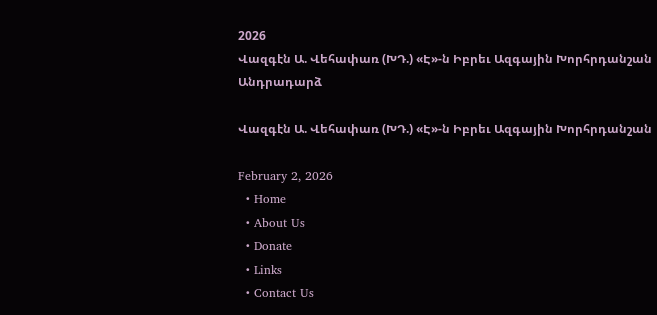2026
Վազգէն Ա. Վեհափառ (ԽԴ.) «Է»-ն Իբրեւ Ազգային Խորհրդանշան
Անդրադարձ

Վազգէն Ա. Վեհափառ (ԽԴ.) «Է»-ն Իբրեւ Ազգային Խորհրդանշան

February 2, 2026
  • Home
  • About Us
  • Donate
  • Links
  • Contact Us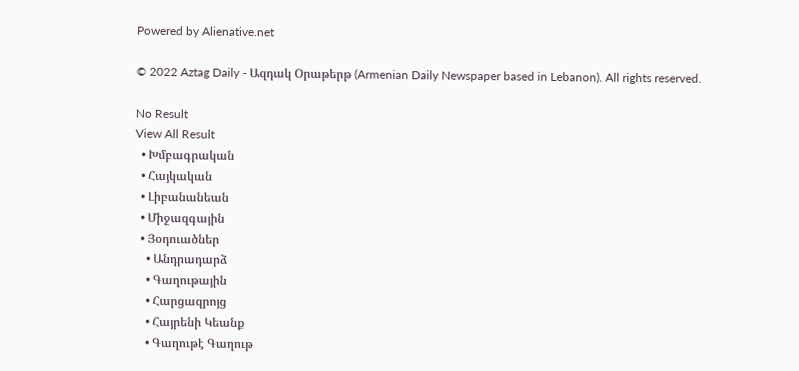Powered by Alienative.net

© 2022 Aztag Daily - Ազդակ Օրաթերթ (Armenian Daily Newspaper based in Lebanon). All rights reserved.

No Result
View All Result
  • Խմբագրական
  • Հայկական
  • Լիբանանեան
  • Միջազգային
  • Յօդուածներ
    • Անդրադարձ
    • Գաղութային
    • Հարցազրոյց
    • Հայրենի Կեանք
    • Գաղութէ Գաղութ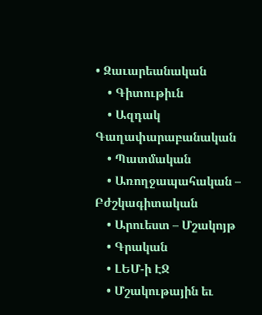• Զաւարեանական
    • Գիտութիւն
    • Ազդակ Գաղափարաբանական
    • Պատմական
    • Առողջապահական – Բժշկագիտական
    • Արուեստ – Մշակոյթ
    • Գրական
    • ԼԵՄ-ի ԷՋ
    • Մշակութային եւ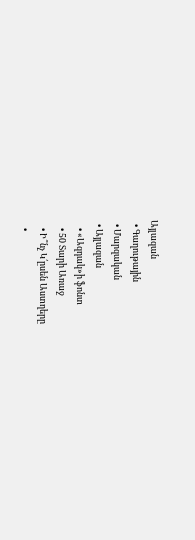Այլազան
  • Գաղութային
  • Մարզական
  • Այլազան
    • «Ազդակ»ի ֆոնտ
    • 50 Տարի Առաջ
    • Ի՞նչ Կ՛ըսեն Աստղերը
    •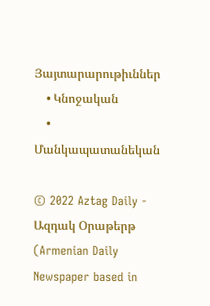Յայտարարութիւններ
    • Կնոջական
    • Մանկապատանեկան

© 2022 Aztag Daily - Ազդակ Օրաթերթ (Armenian Daily Newspaper based in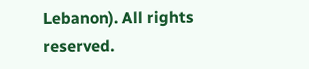Lebanon). All rights reserved.